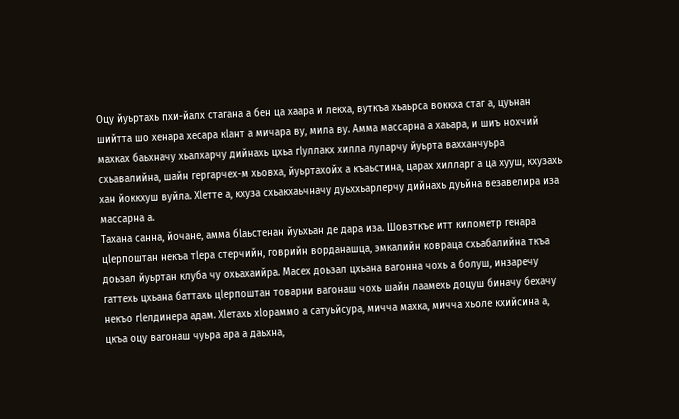Оцу йуьртахь пхи-йалх стагана а бен ца хаара и лекха, вуткъа хьаьрса воккха стаг а, цуьнан шийтта шо хенара хесара кӏант а мичара ву, мила ву. Амма массарна а хаьара, и шиъ нохчий махках баьхначу хьалхарчу дийнахь цхьа гӏуллакх хилла луларчу йуьрта вахханчуьра схьавалийна, шайн гергарчех-м хьовха, йуьртахойх а къаьстина, царах хилларг а ца хууш, кхузахь хан йоккхуш вуйла. Хӏетте а, кхуза схьакхаьчначу дуьххьарлерчу дийнахь дуьйна везавелира иза массарна а.
Тахана санна, йочане, амма бӏаьстенан йуьхьан де дара иза. Шовзткъе итт километр генара цӏерпоштан некъа тӏера стерчийн, говрийн ворданашца, эмкалийн ковраца схьабалийна ткъа доьзал йуьртан клуба чу охьахаийра. Масех доьзал цхьана вагонна чохь а болуш, инзаречу гаттехь цхьана баттахь цӏерпоштан товарни вагонаш чохь шайн лаамехь доцуш биначу бехачу некъо гӏелдинера адам. Хӏетахь хӏораммо а сатуьйсура, мичча махка, мичча хьоле кхийсина а, цкъа оцу вагонаш чуьра ара а даьхна,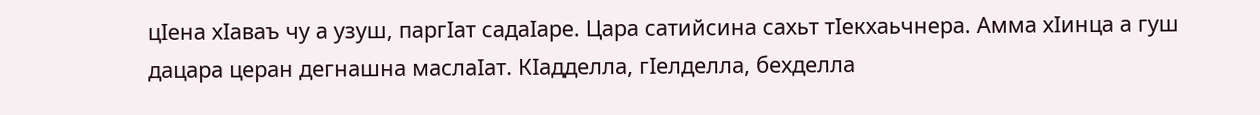цӏена хӏаваъ чу а узуш, паргӏат садаӏаре. Цара сатийсина сахьт тӏекхаьчнера. Амма хӏинца а гуш дацара церан дегнашна маслаӏат. Кӏадделла, гӏелделла, бехделла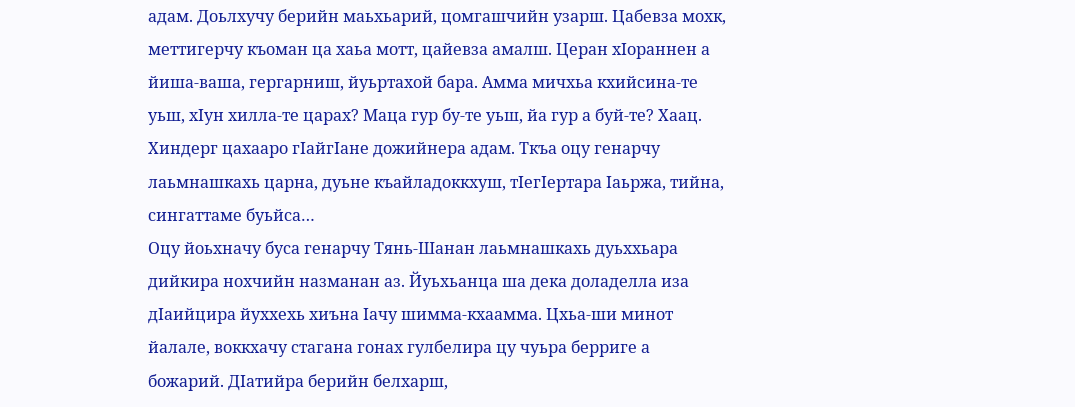адам. Доьлхучу берийн маьхьарий, цомгашчийн узарш. Цабевза мохк, меттигерчу къоман ца хаьа мотт, цайевза амалш. Церан хӏораннен а йиша-ваша, гергарниш, йуьртахой бара. Амма мичхьа кхийсина-те уьш, хӏун хилла-те царах? Маца гур бу-те уьш, йа гур а буй-те? Хаац. Хиндерг цахааро гӏайгӏане дожийнера адам. Ткъа оцу генарчу лаьмнашкахь царна, дуьне къайладоккхуш, тӏегӏертара ӏаьржа, тийна, сингаттаме буьйса…
Оцу йоьхначу буса генарчу Тянь-Шанан лаьмнашкахь дуьххьара дийкира нохчийн назманан аз. Йуьхьанца ша дека доладелла иза дӏаийцира йуххехь хиъна ӏачу шимма-кхаамма. Цхьа-ши минот йалале, воккхачу стагана гонах гулбелира цу чуьра берриге а божарий. Дӏатийра берийн белхарш,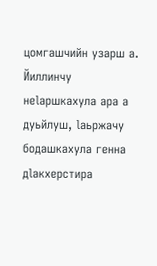цомгашчийн узарш а. Йиллинчу неӏаршкахула ара а дуьйлуш, ӏаьржачу бодашкахула генна дӏакхерстира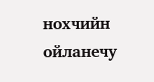нохчийн ойланечу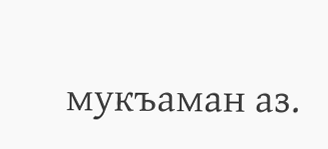мукъаман аз.